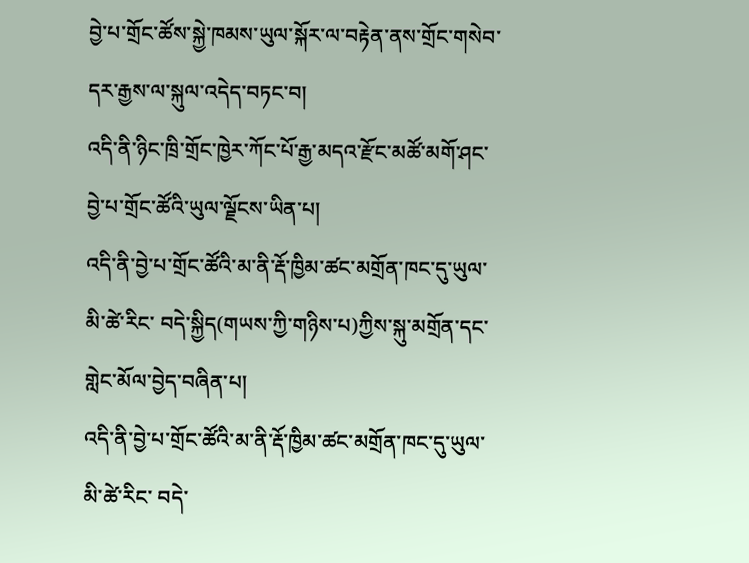བྱེ་པ་གྲོང་ཚོས་སྐྱེ་ཁམས་ཡུལ་སྐོར་ལ་བརྟེན་ནས་གྲོང་གསེབ་དར་རྒྱས་ལ་སྐུལ་འདེད་བཏང་བ།
འདི་ནི་ཉིང་ཁྲི་གྲོང་ཁྱེར་ཀོང་པོ་རྒྱ་མདའ་རྫོང་མཚོ་མགོ་ཤང་བྱེ་པ་གྲོང་ཚོའི་ཡུལ་ལྗོངས་ཡིན་པ།
འདི་ནི་བྱེ་པ་གྲོང་ཚོའི་མ་ནི་རྡོ་ཁྱིམ་ཚང་མགྲོན་ཁང་དུ་ཡུལ་མི་ཚེ་རིང་ བདེ་སྐྱིད(གཡས་ཀྱི་གཉིས་པ)ཀྱིས་སྐུ་མགྲོན་དང་གླེང་མོལ་བྱེད་བཞིན་པ།
འདི་ནི་བྱེ་པ་གྲོང་ཚོའི་མ་ནི་རྡོ་ཁྱིམ་ཚང་མགྲོན་ཁང་དུ་ཡུལ་མི་ཚེ་རིང་ བདེ་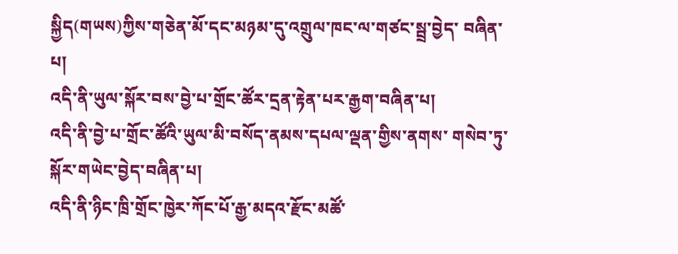སྐྱིད(གཡས)ཀྱིས་གཅེན་མོ་དང་མཉམ་དུ་འགྲུལ་ཁང་ལ་གཙང་སྦྲ་བྱེད་ བཞིན་པ།
འདི་ནི་ཡུལ་སྐོར་བས་བྱེ་པ་གྲོང་ཚོར་དྲན་རྟེན་པར་རྒྱག་བཞིན་པ།
འདི་ནི་བྱེ་པ་གྲོང་ཚོའི་ཡུལ་མི་བསོད་ནམས་དཔལ་ལྡན་གྱིས་ནགས་ གསེབ་ཏུ་སྐོར་གཡེང་བྱེད་བཞིན་པ།
འདི་ནི་ཉིང་ཁྲི་གྲོང་ཁྱེར་ཀོང་པོ་རྒྱ་མདའ་རྫོང་མཚོ་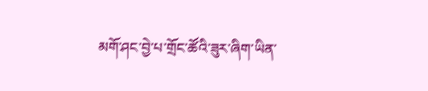མགོ་ཤང་བྱེ་པ་གྲོང་ཚོའི་ཟུར་ཞིག་ཡིན་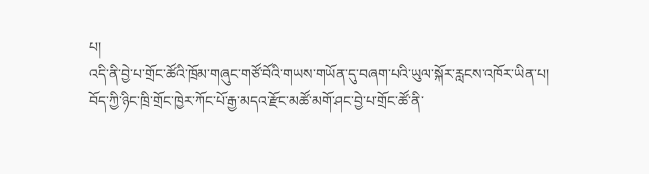པ།
འདི་ནི་བྱེ་པ་གྲོང་ཚོའི་ཁྲོམ་གཞུང་གཙོ་བོའི་གཡས་གཡོན་དུ་བཞག་པའི་ཡུལ་སྐོར་རླངས་འཁོར་ཡིན་པ།
བོད་ཀྱི་ཉིང་ཁྲི་གྲོང་ཁྱེར་ཀོང་པོ་རྒྱ་མདའ་རྫོང་མཚོ་མགོ་ཤང་བྱེ་པ་གྲོང་ཚོ་ནི་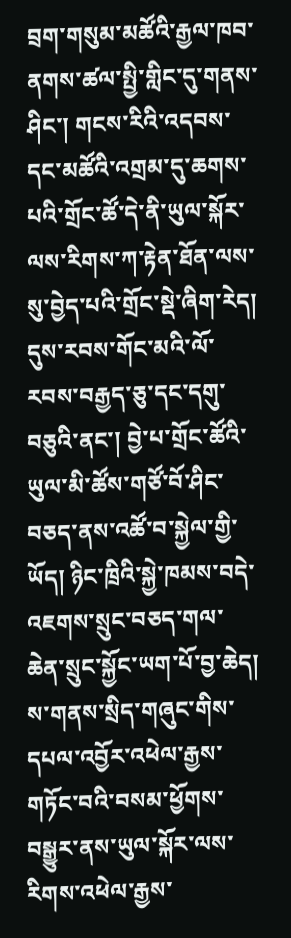བྲག་གསུམ་མཚོའི་རྒྱལ་ཁབ་ནགས་ཚལ་སྤྱི་གླིང་དུ་གནས་ཤིང་། གངས་རིའི་འདབས་དང་མཚོའི་འགྲམ་དུ་ཆགས་པའི་གྲོང་ཚོ་དེ་ནི་ཡུལ་སྐོར་ལས་རིགས་ཀ་རྟེན་ཐོན་ལས་སུ་བྱེད་པའི་གྲོང་སྡེ་ཞིག་རེད། དུས་རབས་གོང་མའི་ལོ་རབས་བརྒྱད་ཅུ་དང་དགུ་བཅུའི་ནང་། བྱེ་པ་གྲོང་ཚོའི་ཡུལ་མི་ཚོས་གཙོ་བོ་ཤིང་བཅད་ནས་འཚོ་བ་སྐྱེལ་གྱི་ཡོད། ཉིང་ཁྲིའི་སྐྱེ་ཁམས་བདེ་འཇགས་སྲུང་བཅད་གལ་ཆེན་སྲུང་སྐྱོང་ཡག་པོ་བྱ་ཆེད། ས་གནས་སྲིད་གཞུང་གིས་དཔལ་འབྱོར་འཕེལ་རྒྱས་གཏོང་བའི་བསམ་ཕྱོགས་བསྒྱུར་ནས་ཡུལ་སྐོར་ལས་རིགས་འཕེལ་རྒྱས་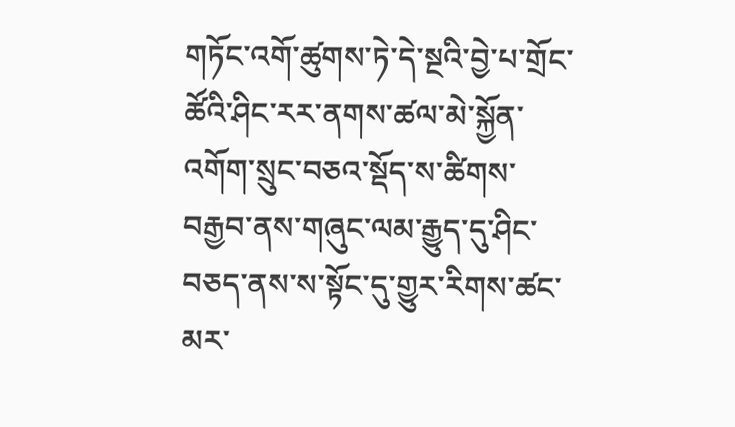གཏོང་འགོ་ཚུགས་ཏེ་དེ་སྔའི་བྱེ་པ་གྲོང་ཚོའི་ཤིང་རར་ནགས་ཚལ་མེ་སྐྱོན་འགོག་སྲུང་བཅའ་སྡོད་ས་ཚིགས་བརྒྱབ་ནས་གཞུང་ལམ་རྒྱུད་དུ་ཤིང་བཅད་ནས་ས་སྟོང་དུ་གྱུར་རིགས་ཚང་མར་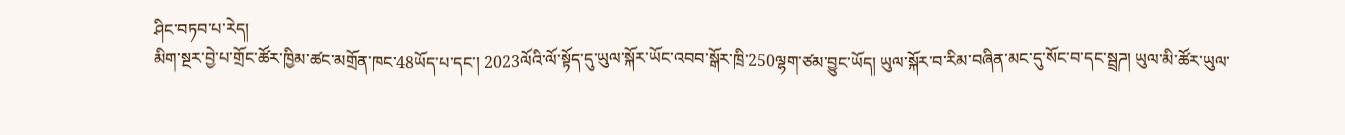ཤིང་བཏབ་པ་རེད།
མིག་སྔར་བྱེ་པ་གྲོང་ཚོར་ཁྱིམ་ཚང་མགྲོན་ཁང་48ཡོད་པ་དང་། 2023ལོའི་ལོ་སྟོད་དུ་ཡུལ་སྐོར་ཡོང་འབབ་སྒོར་ཁྲི་250ལྷག་ཙམ་བྱུང་ཡོད། ཡུལ་སྐོར་བ་རིམ་བཞིན་མང་དུ་སོང་བ་དང་སྦྲཌ། ཡུལ་མི་ཚོར་ཡུལ་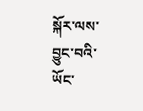སྐོར་ལས་བྱུང་བའི་ཡོང་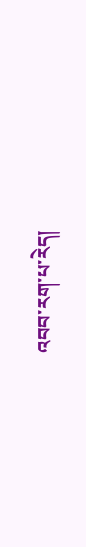འབབ་རག་པ་རེད།